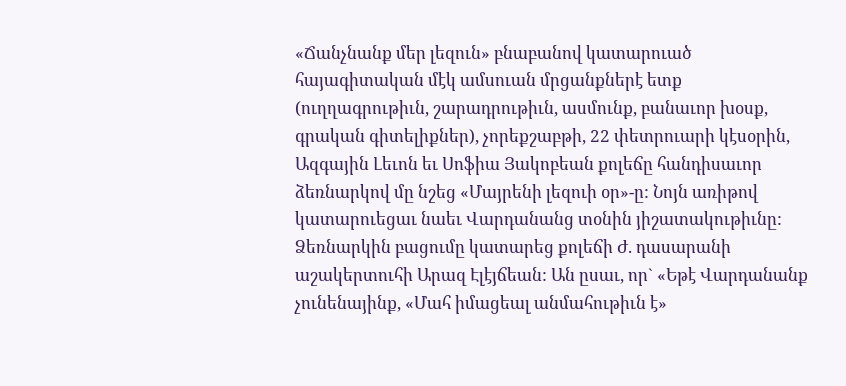«Ճանչնանք մեր լեզուն» բնաբանով կատարուած հայագիտական մէկ ամսուան մրցանքներէ ետք (ուղղագրութիւն, շարադրութիւն, ասմունք, բանաւոր խօսք, գրական գիտելիքներ), չորեքշաբթի, 22 փետրուարի կէսօրին, Ազգային Լեւոն եւ Սոֆիա Յակոբեան քոլեճը հանդիսաւոր ձեռնարկով մը նշեց «Մայրենի լեզուի օր»-ը: Նոյն առիթով կատարուեցաւ նաեւ Վարդանանց տօնին յիշատակութիւնը:
Ձեռնարկին բացումը կատարեց քոլեճի Ժ. դասարանի աշակերտուհի Արազ Էլէյճեան: Ան ըսաւ, որ` «Եթէ Վարդանանք չունենայինք, «Մահ իմացեալ անմահութիւն է»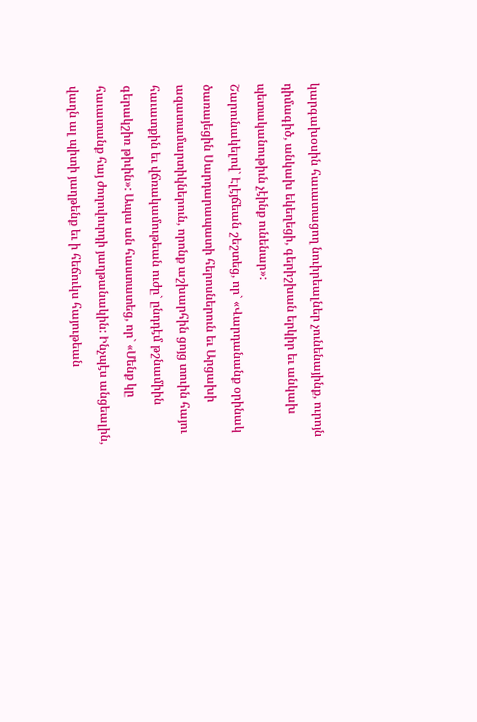կարգախօսին հաւատացող նուիրեալներ չունենայինք, ուրոյն դիմագիծ, անկախ եկեղեցի, գերիշխան երկիր եւ անկախ պետականութիւն չէինք ունենար»:
Շարունակելով` Էլէյճեան շեշտեց, որ` «Վարդանանք օրինակ ծառայեցին Սարդարապատի հերոսներուն եւ Արցախի ազատամարտիկներուն, որոնք աշխարհին ցոյց տուին հայու հաւատքին եւ վճռակամութեան ուժը` ընդդէմ թշնամիին գերակշիռ թիւին»: Ապա ան հաստատեց, որ` «Մենք կը հաւատանք հայ ժողովուրդի յաղթանակին: Ինչպէս անցեալին, վաղն ալ պիտի յաղթենք եւ ի հեճուկս հայութեան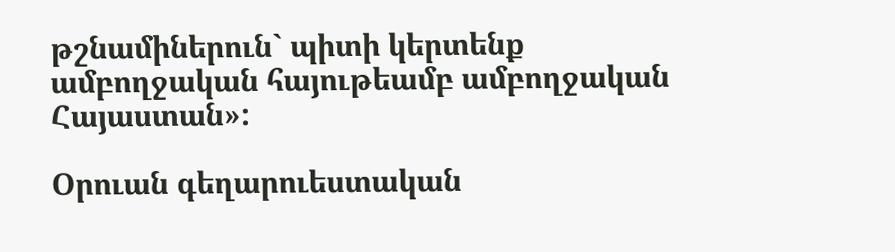թշնամիներուն` պիտի կերտենք ամբողջական հայութեամբ ամբողջական Հայաստան»:

Օրուան գեղարուեստական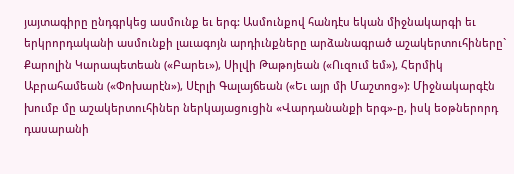յայտագիրը ընդգրկեց ասմունք եւ երգ: Ասմունքով հանդէս եկան միջնակարգի եւ երկրորդականի ասմունքի լաւագոյն արդիւնքները արձանագրած աշակերտուհիները` Քարոլին Կարապետեան («Բարեւ»), Սիլվի Թաթոյեան («Ուզում եմ»), Հերմիկ Աբրահամեան («Փոխարէն»), Սէրլի Գալայճեան («Եւ այր մի Մաշտոց»): Միջնակարգէն խումբ մը աշակերտուհիներ ներկայացուցին «Վարդանանքի երգ»-ը, իսկ եօթներորդ դասարանի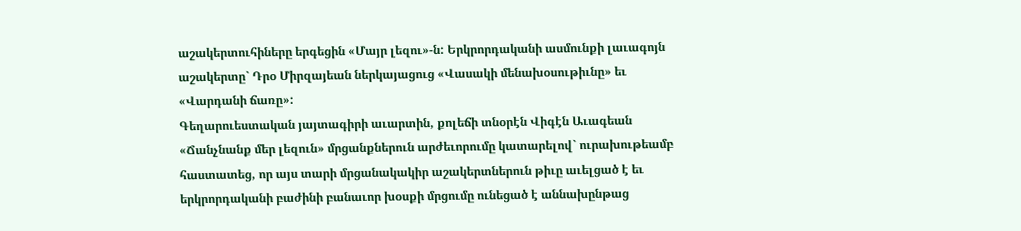աշակերտուհիները երգեցին «Մայր լեզու»-ն: Երկրորդականի ասմունքի լաւագոյն աշակերտը` Դրօ Միրզայեան ներկայացուց «Վասակի մենախօսութիւնը» եւ «Վարդանի ճառը»:
Գեղարուեստական յայտագիրի աւարտին, քոլեճի տնօրէն Վիգէն Աւագեան «Ճանչնանք մեր լեզուն» մրցանքներուն արժեւորումը կատարելով` ուրախութեամբ հաստատեց, որ այս տարի մրցանակակիր աշակերտներուն թիւը աւելցած է եւ երկրորդականի բաժինի բանաւոր խօսքի մրցումը ունեցած է աննախընթաց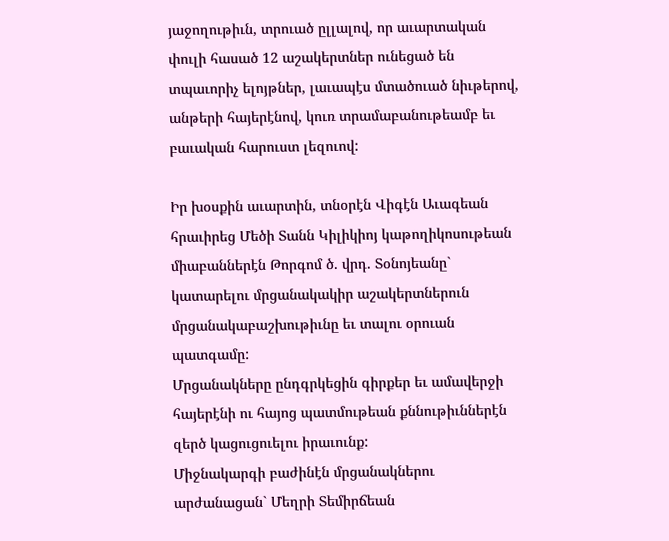յաջողութիւն, տրուած ըլլալով, որ աւարտական փուլի հասած 12 աշակերտներ ունեցած են տպաւորիչ ելոյթներ, լաւապէս մտածուած նիւթերով, անթերի հայերէնով, կուռ տրամաբանութեամբ եւ բաւական հարուստ լեզուով:

Իր խօսքին աւարտին, տնօրէն Վիգէն Աւագեան հրաւիրեց Մեծի Տանն Կիլիկիոյ կաթողիկոսութեան միաբաններէն Թորգոմ ծ. վրդ. Տօնոյեանը` կատարելու մրցանակակիր աշակերտներուն մրցանակաբաշխութիւնը եւ տալու օրուան պատգամը:
Մրցանակները ընդգրկեցին գիրքեր եւ ամավերջի հայերէնի ու հայոց պատմութեան քննութիւններէն զերծ կացուցուելու իրաւունք:
Միջնակարգի բաժինէն մրցանակներու արժանացան` Մեղրի Տեմիրճեան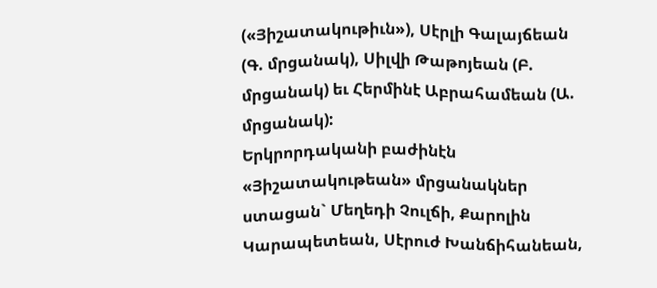(«Յիշատակութիւն»), Սէրլի Գալայճեան (Գ. մրցանակ), Սիլվի Թաթոյեան (Բ. մրցանակ) եւ Հերմինէ Աբրահամեան (Ա. մրցանակ):
Երկրորդականի բաժինէն «Յիշատակութեան» մրցանակներ ստացան` Մեղեդի Չուլճի, Քարոլին Կարապետեան, Սէրուժ Խանճիհանեան,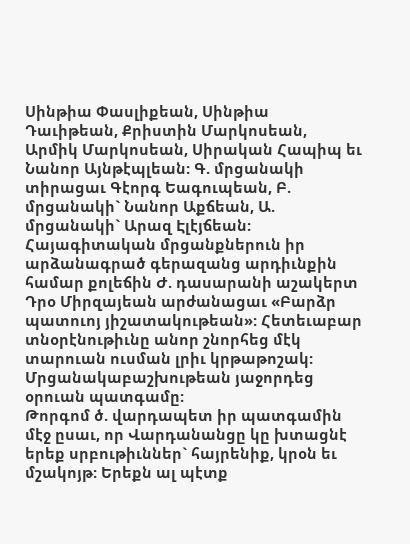Սինթիա Փասլիքեան, Սինթիա Դաւիթեան, Քրիստին Մարկոսեան, Արմիկ Մարկոսեան, Սիրական Հապիպ եւ Նանոր Այնթէպլեան: Գ. մրցանակի տիրացաւ Գէորգ Եագուպեան, Բ. մրցանակի` Նանոր Աքճեան, Ա. մրցանակի` Արազ Էլէյճեան: Հայագիտական մրցանքներուն իր արձանագրած գերազանց արդիւնքին համար քոլեճին Ժ. դասարանի աշակերտ Դրօ Միրզայեան արժանացաւ «Բարձր պատուոյ յիշատակութեան»: Հետեւաբար տնօրէնութիւնը անոր շնորհեց մէկ տարուան ուսման լրիւ կրթաթոշակ:
Մրցանակաբաշխութեան յաջորդեց օրուան պատգամը:
Թորգոմ ծ. վարդապետ իր պատգամին մէջ ըսաւ, որ Վարդանանցը կը խտացնէ երեք սրբութիւններ` հայրենիք, կրօն եւ մշակոյթ: Երեքն ալ պէտք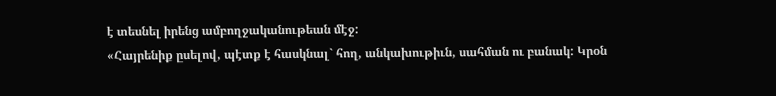է տեսնել իրենց ամբողջականութեան մէջ:
«Հայրենիք ըսելով, պէտք է հասկնալ` հող, անկախութիւն, սահման ու բանակ: Կրօն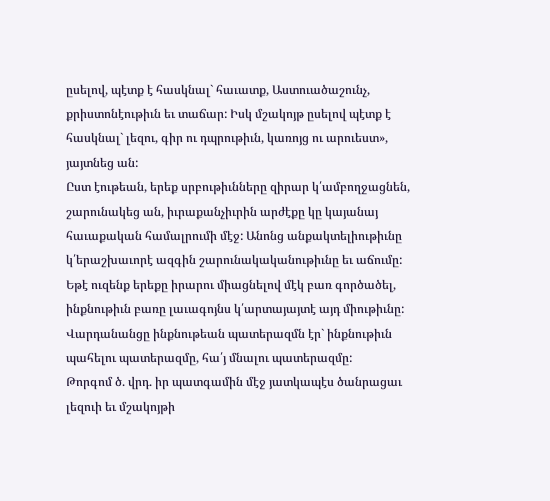ըսելով, պէտք է հասկնալ` հաւատք, Աստուածաշունչ, քրիստոնէութիւն եւ տաճար: Իսկ մշակոյթ ըսելով պէտք է հասկնալ` լեզու, գիր ու դպրութիւն, կառոյց ու արուեստ», յայտնեց ան:
Ըստ էութեան, երեք սրբութիւնները զիրար կ՛ամբողջացնեն, շարունակեց ան, իւրաքանչիւրին արժէքը կը կայանայ հաւաքական համալրումի մէջ: Անոնց անքակտելիութիւնը կ՛երաշխաւորէ ազգին շարունակականութիւնը եւ աճումը: Եթէ ուզենք երեքը իրարու միացնելով մէկ բառ գործածել, ինքնութիւն բառը լաւագոյնս կ՛արտայայտէ այդ միութիւնը: Վարդանանցը ինքնութեան պատերազմն էր` ինքնութիւն պահելու պատերազմը, հա՛յ մնալու պատերազմը:
Թորգոմ ծ. վրդ. իր պատգամին մէջ յատկապէս ծանրացաւ լեզուի եւ մշակոյթի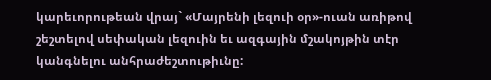կարեւորութեան վրայ` «Մայրենի լեզուի օր»-ուան առիթով շեշտելով սեփական լեզուին եւ ազգային մշակոյթին տէր կանգնելու անհրաժեշտութիւնը: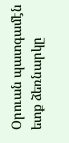Օրուան պատգամէն ետք ձեռնարկը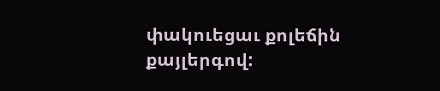փակուեցաւ քոլեճին քայլերգով: